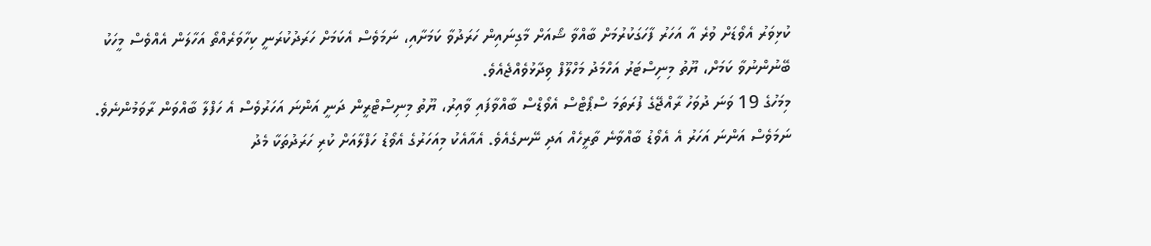ކުޅިވަރު އެވޯޑަށް ވުރެ އާ އަހަރު ފާހަގަކުރުމަށް ބާއްވާ ޝޯއަށް މާގިނައިން ހަރަދުވާ ކަމަށާއި، ނަމަވެސް އެކަމަށް ހަރަދުކުރަނީ ކިހާވަރެއްތޯ އަހާލަން އެއްވެސް މީހަކު ބޭނުންނުވާ ކަމަށް، ޔޫތު މިނިސްޓަރު އަހްމަދު މަހްލޫފް ވިދާޅުވެއްޖެއެވެ.
މިމަހުގެ 19 ވަނަ ދުވަހު ރާއްޖޭގެ ފުރަތަމަ ސްޕޯޓްސް އެވޯޑްސް ބާއްވާފައި ވާއިރު، ޔޫތު މިނިސްޓްރީން ދަނީ އަންނަ އަހަރުވެސް އެ ހަފްލާ ބާއްވަން ރާވަމުންނެވެ. ނަމަވެސް އަންނަ އަހަރު އެ އެވޯޑު ބާއްވާނެ ތާރީހެއް އަދި ނޭނގެއެވެ. އެއާއެކު މިއަހަރުގެ އެވޯޑު ހަފްލާއަށް ކުރި ހަރަދުތަކާ މެދު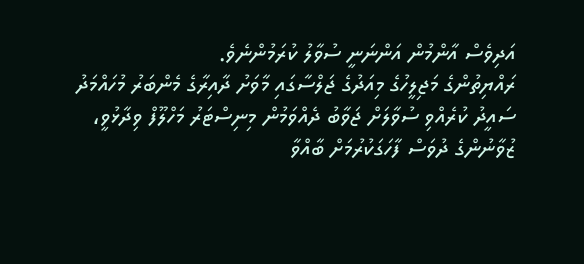އަދިވެސް އާންމުން އަންނަނީ ސުވާލު ކުރަމުންނެވެ.
ރައްޔިތުންގެ މަޖިލީހުގެ މިއަދުގެ ޖަލްސާގައި މާވަށު ދާއިރާގެ މެންބަރު މުހައްމަދު ސައީދު ކުރެއްވި ސުވާލަށް ޖަވާބު ދެއްވަމުން މިނިސްޓަރު މަހްލޫފް ވިދާޅުވީ، ޒުވާނުންގެ ދުވަސް ފާހަގަކުރުމަށް ބާއްވާ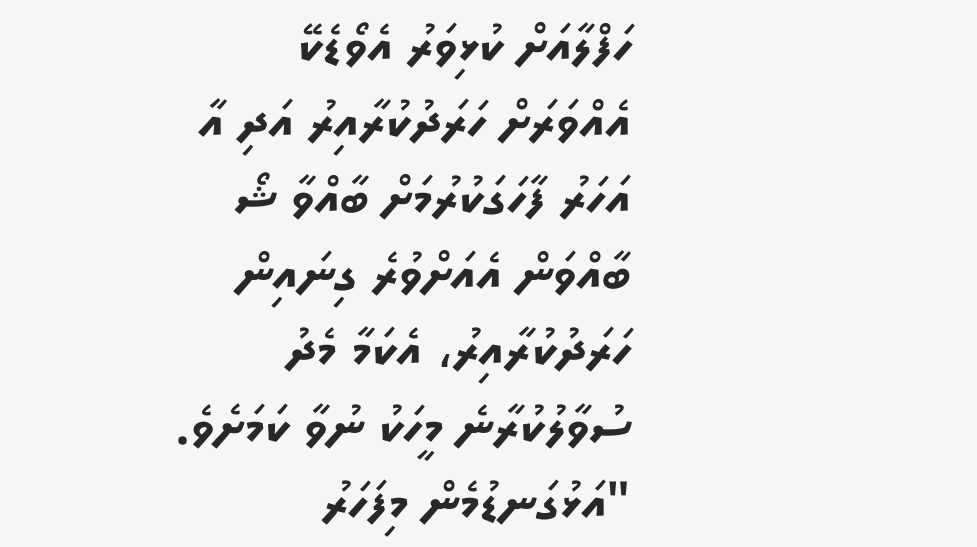ހަފްލާއަށް ކުޅިވަރު އެވޯޑެކޭ އެއްވަރަށް ހަރަދުކުރާއިރު އަދި އާ އަހަރު ފާހަގަކުރުމަށް ބާއްވާ ޝޯ ބާއްވަން އެއަށްވުރެ ގިނައިން ހަރަދުކުރާއިރު، އެކަމާ މެދު ސުވާލުކުރާނެ މީހަކު ނުވާ ކަމަށެވެ.
"އަޅުގަނޑުމެން މިފަހަރު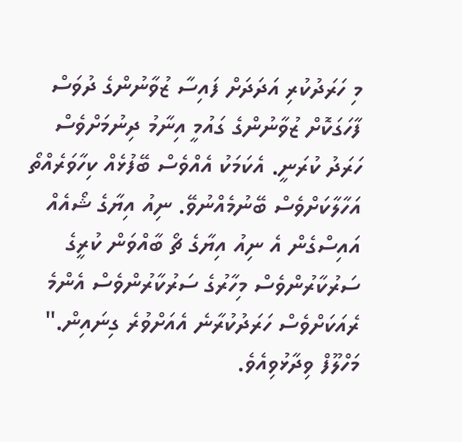މި ހަރަދުކުރި އަދަދަށް ފައިސާ ޒުވާނުންގެ ދުވަސް ފާހަގަކޮށް ޒުވާނުންގެ ގައުމީ އިނާމު ދިނުމަށްވެސް ހަރަދު ކުރަނީ. އެކަމަކު އެއްވެސް ބޭފުޅެއް ކިހާވަރެއްތޯ އަހާލާކަށްވެސް ބޭނުމެއްނުވޭ. ނިއު އިޔާގެ ޝޯއެއް އައިސްގެން އެ ނިއު އިޔާގެ ޗޯ ބާއްވަން ކުރީގެ ސަރުކާރުންވެސް މިހާރުގެ ސަރުކާރުންވެސް އެންމެ ރެއަކަށްވެސް ހަރަދުކުރާނެ އެއަށްވުރެ ގިނައިން." މަހްލޫފް ވިދާޅުވިއެވެ.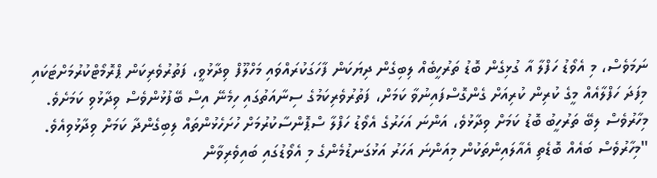ނަމަވެސް، މި އެވޯޑު ހަފްލާ އާ ގުޅިގެން ބޮޑު ތަރުހީބެއް ލިބިގެން ދިޔަކަން ފާހަގަކުރައްވައި މަހްލޫފް ވިދާޅުވީ، ފަތުރުވެރިކަން ޕްރޮމޯޓްކުރުމަށްޓަކައި މިފަދަ ހަފްލާއެއް މީގެ ކުރިން ކުރިއަށް ގެންގޮސްފައިނުވާ ކަމަށް، ފަތުރުވެރިކަމުގެ ސިނާއަތުގައި ހިމެނޭ އިސް ބޭފުޅުންވެސް ވިދާޅުވި ކަމަށެވެ. މިހާރުވެސް ލިބޭ ތަރުހީބު ބޮޑު ކަމަށް ވިދާޅުވެ، އަންނަ އަހަރުގެ އެވޯޑު ހަފްލާ ސްޕޮންސާކުރުމަށް ހުށަހެޅުންތައް ލިބިގެންދާ ކަމަށް ވިދާޅުވިއެވެ.
"މިހާރުވެސް ބައެއް ބޮޑެތި އެއާލައިންތަކުން މިއަންނަ އަހަރު އަޅުގަނޑުމެންގެ މި އެވޯޑުގައި ބައިވެރިވާން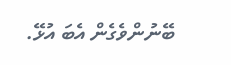ބޭނުންވެގެން އެބަ އުޅޭ.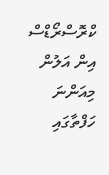ކްރޮސްރޯޑްސް އިން އަލުން މިއަންނަ ހަފްތާގައި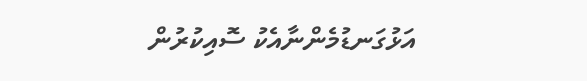އަޅުގަނޑުމެންނާއެކު ސޮއިކުރުން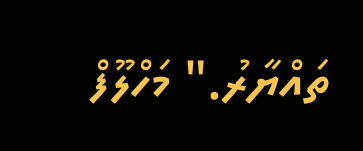ތައްޔާރު." މަހްލޫފް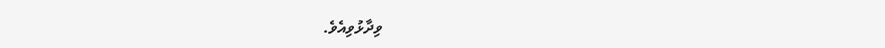ވިދާޅުވިއެވެ.